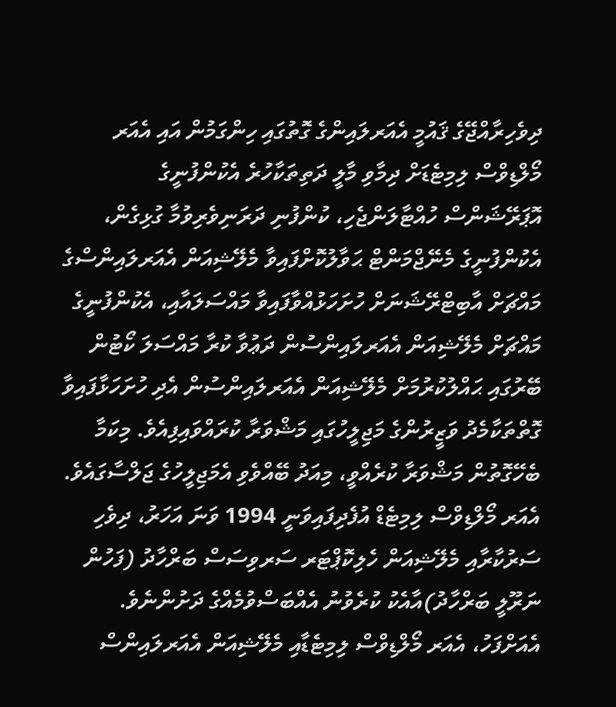ދިވެހިރާއްޖޭގެ ޤައުމީ އެއަރލައިންގެ ގޮތުގައި ހިންގަމުން އައި އެއަރ މޯލްޑިވްސް ލިމިޓެޑަށް ދިމާވި މާލީ ދަތިތަކާހުރެ އެކުންފުނީގެ އޮޕަރޭޝަންސް ހުއްޓާލަންޖެހި، ކުންފުނި ދަރަނިވެރިވުމާ ގުޅިގެން، އެކުންފުނީގެ މެނޭޖްމަންޓް ޙަވާލުކޮށްފައިވާ މެލޭޝިއަން އެއަރލައިންސްގެ މައްޗަށް އާބިޓްރޭޝަނަށް ހުށަހަޅުއްވާފައިވާ މައްސަލައާއި، އެކުންފުނީގެ މައްޗަށް މެލޭޝިއަން އެއަރލައިންސުން ދަޢުވާ ކުރާ މައްސަލަ ކޯޓުން ބޭރުގައި ޙައްލުކުރުމަށް މެލޭޝިއަން އެއަރލައިންސުން އެދި ހުށަހަޅާފައިވާ ގޮތްތަކާމެދު ވަޒީރުންގެ މަޖިލީހުގައި މަޝްވަރާ ކުރައްވައިފިއެވެ. މިކަމާ ބެހޭގޮތުން މަޝްވަރާ ކުރެއްވީ، މިއަދު ބޭއްވެވި އެމަޖިލީހުގެ ޖަލްސާގައެވެ.
އެއަރ މޯލްޑިވްސް ލިމިޓެޑް އުފެދިފައިވަނީ 1994 ވަނަ އަހަރު، ދިވެހި ސަރުކާރާއި މެލޭޝިއަން ހެލިކޮޕްޓަރ ސަރވިސަސް ބަރްހާދު (ފަހުން ނަރޫލީ ބަރްހާދު)އާއެކު ކުރެވުނު އެއްބަސްވުމެއްގެ ދަށުންނެވެ. އެއަށްފަހު، އެއަރ މޯލްޑިވްސް ލިމިޓެޑާއި މެލޭޝިއަން އެއަރލައިންސް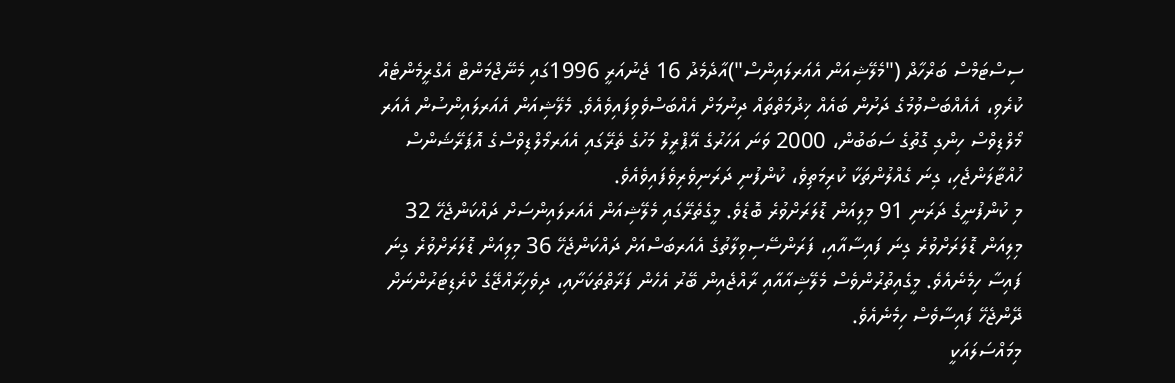ސިސްޓަމްސް ބަރްހާދް ("މެލޭޝިއަން އެއަރލައިންސް")އާދެމެދު 16 ޖެނުއަރީ 1996ގައި މެނޭޖްމަންޓް އެގްރީމެންޓެއް ކުރެވި، އެއެއްބަސްވުމުގެ ދަށުން ބައެއް ޚިދުމަތްތައް ދިނުމަށް އެއްބަސްވެވިފައިވެއެވެ. މެލޭޝިއަން އެއަރލައިންސުން އެއަރ މޯލްޑިވްސް ހިންގި ގޮތުގެ ސަބަބުން، 2000 ވަނަ އަހަރުގެ އޭޕްރީލް މަހުގެ ތެރޭގައި އެއަރމޯލްޑިވްސްގެ އޮޕަރޭޝަންސް ހުއްޓާލަންޖެހި، ގިނަ ގެއްލުންތަކާ ކުރިމަތިވެ، ކުންފުނި ދަރަނިވެރިވެފައިވެއެވެ.
މި ކުންފުނީގެ ދަރަނި 91 މިލިއަން ޑޮލަރަށްވުރެ ބޮޑެވެ. މީގެތެރޭގައި މެލޭޝިއަން އެއަރލައިންސަށް ދައްކަންޖެހޭ 32 މިލިއަން ޑޮލަރަށްވުރެ ގިނަ ފައިސާއާއި، ފަރަންސޭސިވިލާތުގެ އެއަރބަސްއަށް ދައްކަންޖެހޭ 36 މިލިއަން ޑޮލަރަށްވުރެ ގިނަ ފައިސާ ހިމެނެއެވެ. މީގެއިތުރުންވެސް މެލޭޝިއާއާއި ރާއްޖެއިން ބޭރު އެހެން ފަރާތްތަކަށާއި، ދިވެހިރާއްޖޭގެ ކްރެޑިޓަރުންނަށް ދޭންޖެހޭ ފައިސާވެސް ހިމެނެއެވެ.
މިމައްސަލައަކީ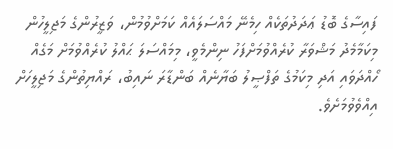ފައިސާގެ ބޮޑު ޢަދަދުތަކެއް ހިމެނޭ މައްސަލައެއް ކަމަށްވުމުން، ވަޒީރުންގެ މަޖިލީހުން މިކަމާމެދު މަޝްވަރާ ކުރެއްވުމަށްފަހު ނިންމެވީ، މިމައްސަލަ ޙައްލު ކުރެއްވުމަށް މަގެއް ހޯއްދަވައި އަދި މިކަމުގެ ތަފްޞީލު ބަޔާނެއް ބަންޑާރަ ނައިބު، ރައްޔިތުންގެ މަޖިލީހަށް އިއްވެވުމަށެވެ.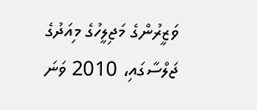ވަޒީރުންގެ މަޖިލީހުގެ މިއަދުގެ ޖަލްސާގައި، 2010 ވަނަ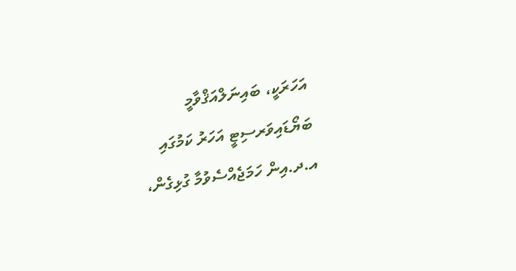އަހަރަކީ، ބައިނަލްއަޤްވާމީ ބަޔޯޑައިވަރސިޓީ އަހަރު ކަމުގައި އ.ދ.އިން ހަމަޖެއްސެވުމާ ގުޅިގެން،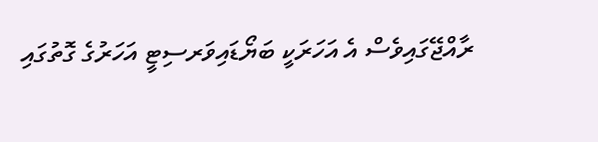ރާއްޖޭގައިވެސް އެ އަހަރަކީ ބަޔޯޑައިވަރސިޓީ އަހަރުގެ ގޮތުގައި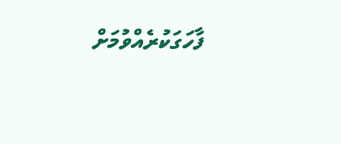ފާހަގަކުރެއްވުމަށް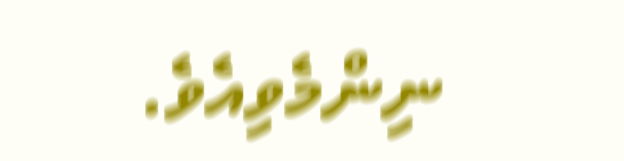ނިންމެވިއެވެ.